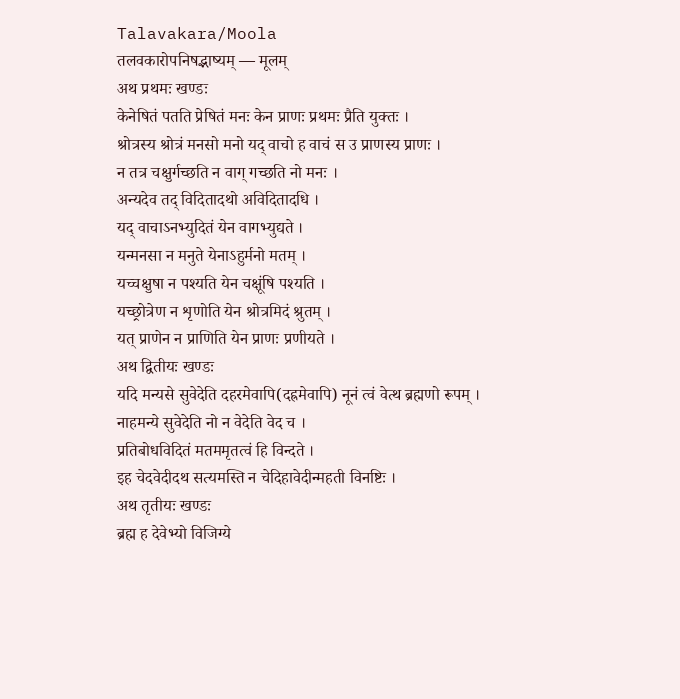Talavakara/Moola
तलवकारोपनिषद्भाष्यम् — मूलम्
अथ प्रथमः खण्डः
केनेषितं पतति प्रेषितं मनः केन प्राणः प्रथमः प्रैति युक्तः ।
श्रोत्रस्य श्रोत्रं मनसो मनो यद् वाचो ह वाचं स उ प्राणस्य प्राणः ।
न तत्र चक्षुर्गच्छति न वाग् गच्छति नो मनः ।
अन्यदेव तद् विदितादथो अविदितादधि ।
यद् वाचाऽनभ्युदितं येन वागभ्युद्यते ।
यन्मनसा न मनुते येनाऽहुर्मनो मतम् ।
यच्चक्षुषा न पश्यति येन चक्षूंषि पश्यति ।
यच्छ्रोत्रेण न शृणोति येन श्रोत्रमिदं श्रुतम् ।
यत् प्राणेन न प्राणिति येन प्राणः प्रणीयते ।
अथ द्वितीयः खण्डः
यदि मन्यसे सुवेदेति दहरमेवापि(दह्रमेवापि) नूनं त्वं वेत्थ ब्रह्मणो रूपम् ।
नाहमन्ये सुवेदेति नो न वेदेति वेद च ।
प्रतिबोधविदितं मतममृतत्वं हि विन्दते ।
इह चेदवेदीदथ सत्यमस्ति न चेदिहावेदीन्महती विनष्टिः ।
अथ तृतीयः खण्डः
ब्रह्म ह देवेभ्यो विजिग्ये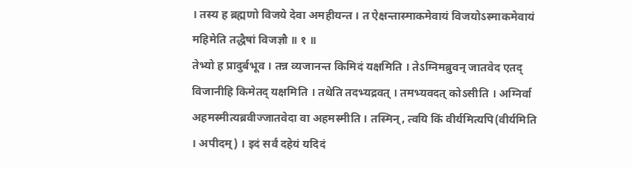। तस्य ह ब्रह्मणो विजये देवा अमहीयन्त । त ऐक्षन्तास्माकमेवायं विजयोऽस्माकमेवायं महिमेति तद्धैषां विजज्ञौ ॥ १ ॥
तेभ्यो ह प्रादुर्बभूव । तन्न व्यजानन्त किमिदं यक्षमिति । तेऽग्निमब्रुवन् जातवेद एतद् विजानीहि किमेतद् यक्षमिति । तथेति तदभ्यद्रवत् । तमभ्यवदत् कोऽसीति । अग्निर्वा अहमस्मीत्यब्रवीज्जातवेदा वा अहमस्मीति । तस्मिन्, त्वयि किं वीर्यमित्यपि(वीर्यमिति । अपीदम्) । इदं सर्वं दहेयं यदिदं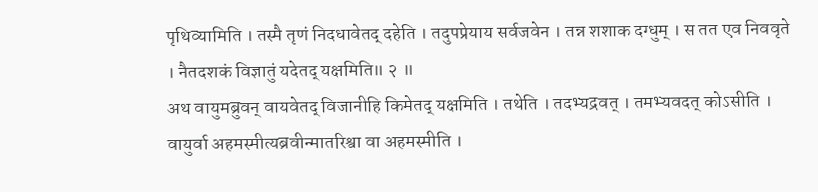पृथिव्यामिति । तस्मै तृणं निदधावेतद् दहेति । तदुपप्रेयाय सर्वजवेन । तन्न शशाक दग्धुम् । स तत एव निववृते । नैतदशकं विज्ञातुं यदेतद् यक्षमिति॥ २ ॥
अथ वायुमब्रुवन् वायवेतद् विजानीहि किमेतद् यक्षमिति । तथेति । तदभ्यद्रवत् । तमभ्यवदत् कोऽसीति । वायुर्वा अहमस्मीत्यब्रवीन्मातरिश्वा वा अहमस्मीति ।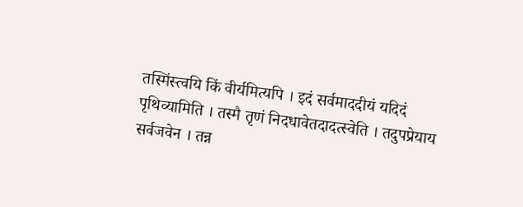तस्मिंस्त्वयि किं वीर्यमित्यपि । इदं सर्वमाददीयं यदिदं पृथिव्यामिति । तस्मै तृणं निदधावेतदादत्स्वेति । तदुपप्रेयाय सर्वजवेन । तन्न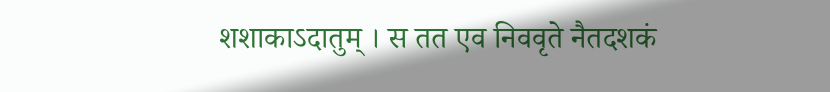शशाकाऽदातुम् । स तत एव निववृते नैतदशकं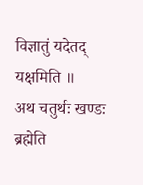विज्ञातुं यदेतद् यक्षमिति ॥
अथ चतुर्थः खण्डः
ब्रह्मेति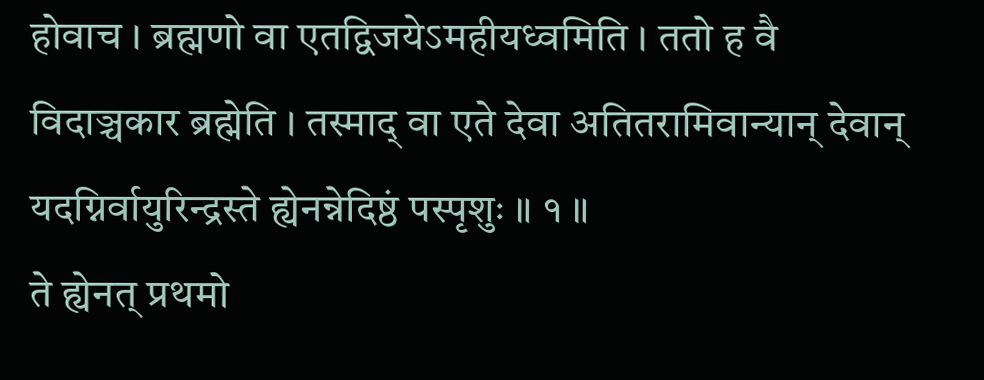होवाच । ब्रह्मणो वा एतद्विजयेऽमहीयध्वमिति । ततो ह वै विदाञ्चकार ब्रह्मेति । तस्माद् वा एते देवा अतितरामिवान्यान् देवान् यदग्निर्वायुरिन्द्रस्ते ह्येनन्नेदिष्ठं पस्पृशुः ॥ १ ॥
ते ह्येनत् प्रथमो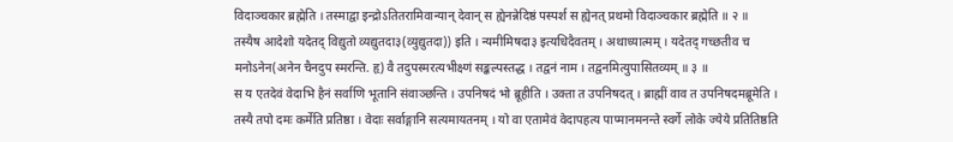विदाञ्चकार ब्रह्मेति । तस्माद्वा इन्द्रोऽतितरामिवान्यान् देवान् स ह्येनन्नेदिष्ठं पस्पर्श स ह्येनत् प्रथमो विदाञ्चकार ब्रह्मेति ॥ २ ॥
तस्यैष आदेशो यदेतद् विद्युतो व्यद्युतदा३(व्युद्युतदा)) इति । न्यमीमिषदा३ इत्यधिदैवतम् । अथाध्यात्मम् । यदेतद् गच्छतीव च मनोऽनेन(अनेन चैनदुप स्मरन्ति. हृ) वै तदुपस्मरत्यभीक्ष्णं सङ्कल्पस्तद्ध । तद्वनं नाम । तद्वनमित्युपासितव्यम् ॥ ३ ॥
स य एतदेवं वेदाभि हैनं सर्वाणि भूतानि संवाञ्छन्ति । उपनिषदं भो ब्रूहीति । उक्ता त उपनिषदत् । ब्राह्मीं वाव त उपनिषदमब्रूमेति । तस्यै तपो दमः कर्मेति प्रतिष्ठा । वेदाः सर्वाङ्गानि सत्यमायतनम् । यो वा एतामेवं वेदापहत्य पाप्मानमनन्ते स्वर्गे लोके ज्येये प्रतितिष्ठति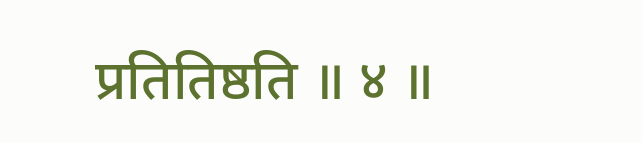प्रतितिष्ठति ॥ ४ ॥